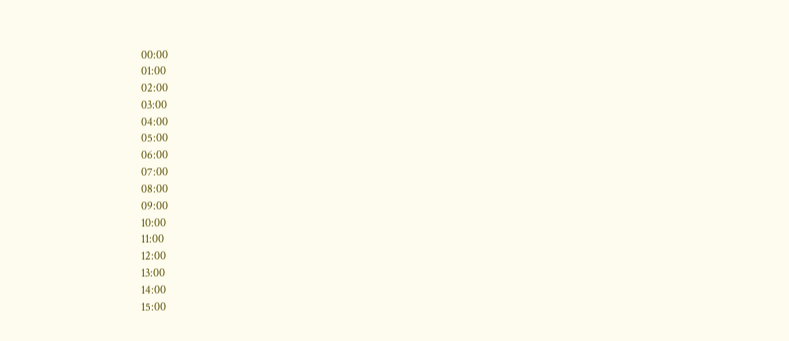00:00
01:00
02:00
03:00
04:00
05:00
06:00
07:00
08:00
09:00
10:00
11:00
12:00
13:00
14:00
15:00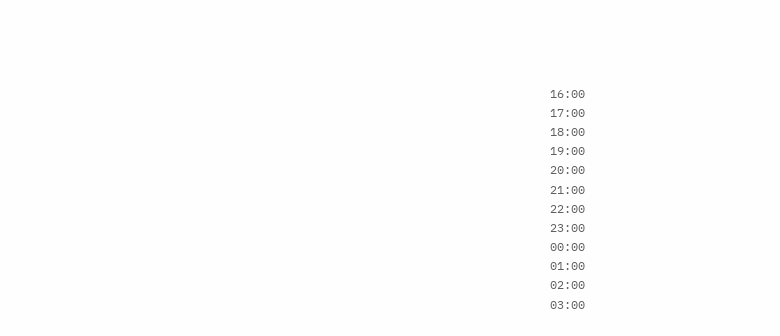16:00
17:00
18:00
19:00
20:00
21:00
22:00
23:00
00:00
01:00
02:00
03:00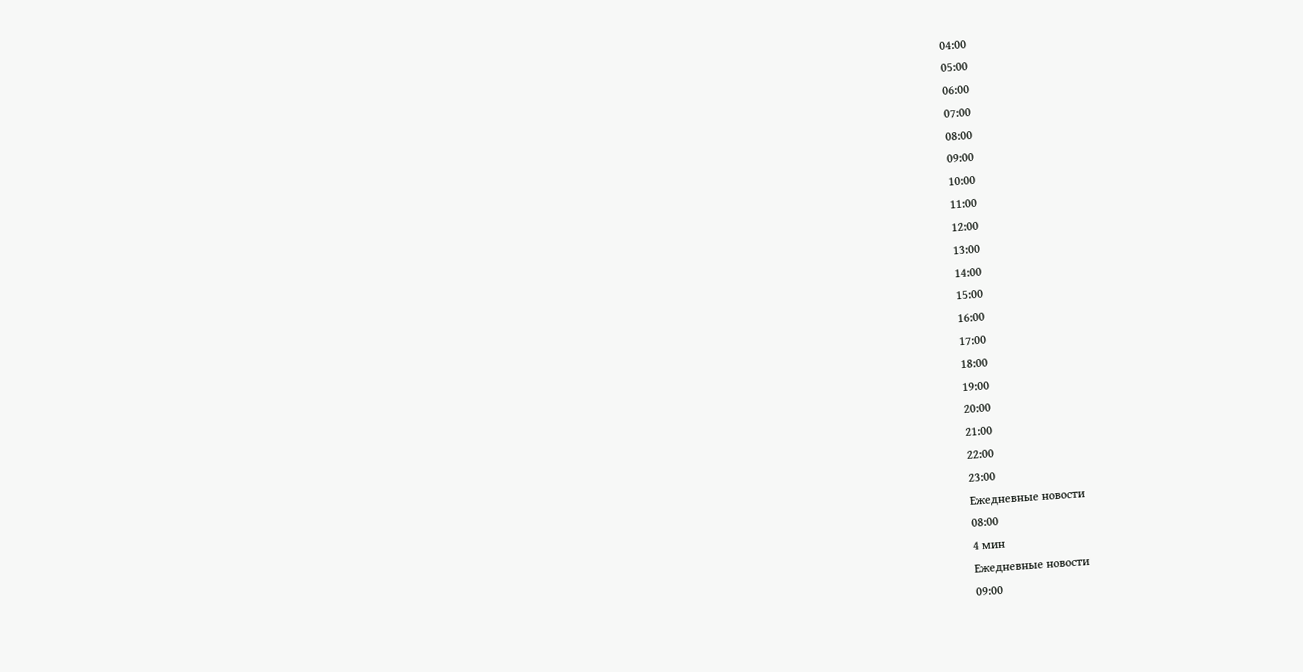04:00
05:00
06:00
07:00
08:00
09:00
10:00
11:00
12:00
13:00
14:00
15:00
16:00
17:00
18:00
19:00
20:00
21:00
22:00
23:00
Ежедневные новости
08:00
4 мин
Ежедневные новости
09:00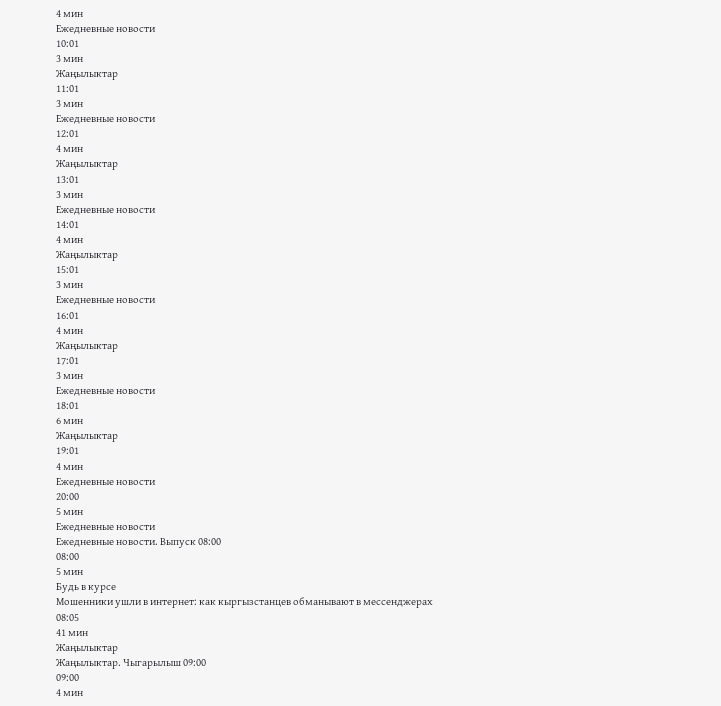4 мин
Ежедневные новости
10:01
3 мин
Жаңылыктар
11:01
3 мин
Ежедневные новости
12:01
4 мин
Жаңылыктар
13:01
3 мин
Ежедневные новости
14:01
4 мин
Жаңылыктар
15:01
3 мин
Ежедневные новости
16:01
4 мин
Жаңылыктар
17:01
3 мин
Ежедневные новости
18:01
6 мин
Жаңылыктар
19:01
4 мин
Ежедневные новости
20:00
5 мин
Ежедневные новости
Ежедневные новости. Выпуск 08:00
08:00
5 мин
Будь в курсе
Мошенники ушли в интернет: как кыргызстанцев обманывают в мессенджерах
08:05
41 мин
Жаңылыктар
Жаңылыктар. Чыгарылыш 09:00
09:00
4 мин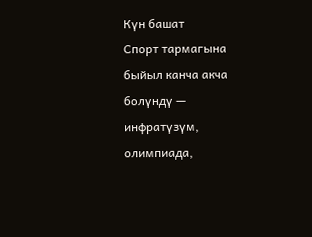Күн башат
Спорт тармагына быйыл канча акча болүндү — инфратүзүм, олимпиада,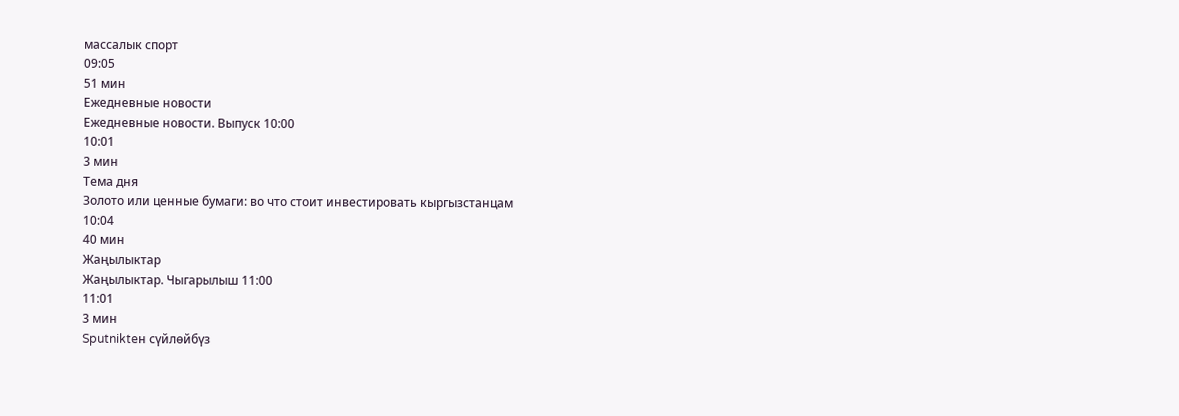массалык спорт
09:05
51 мин
Ежедневные новости
Ежедневные новости. Выпуск 10:00
10:01
3 мин
Тема дня
Золото или ценные бумаги: во что стоит инвестировать кыргызстанцам
10:04
40 мин
Жаңылыктар
Жаңылыктар. Чыгарылыш 11:00
11:01
3 мин
Sputnikteн сүйлөйбүз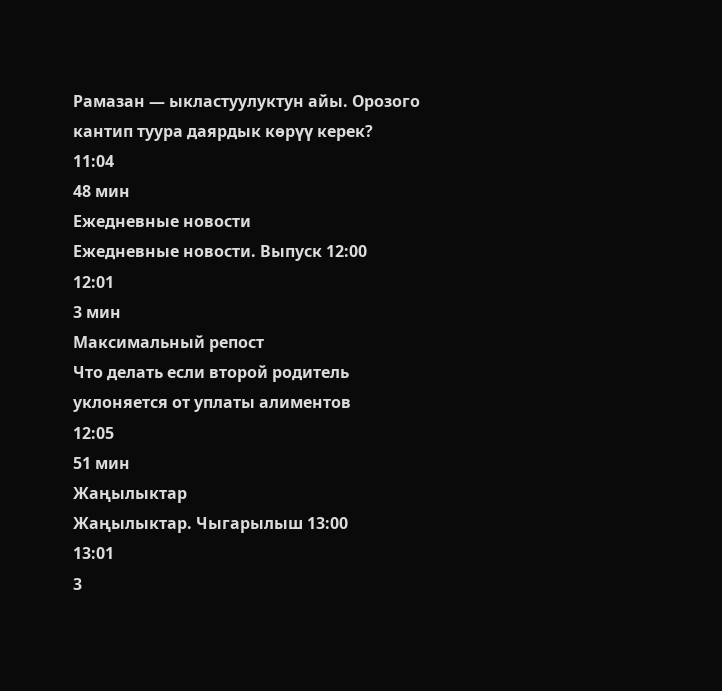Рамазан — ыкластуулуктун айы. Орозого кантип туура даярдык көрүү керек?
11:04
48 мин
Ежедневные новости
Ежедневные новости. Выпуск 12:00
12:01
3 мин
Максимальный репост
Что делать если второй родитель уклоняется от уплаты алиментов
12:05
51 мин
Жаңылыктар
Жаңылыктар. Чыгарылыш 13:00
13:01
3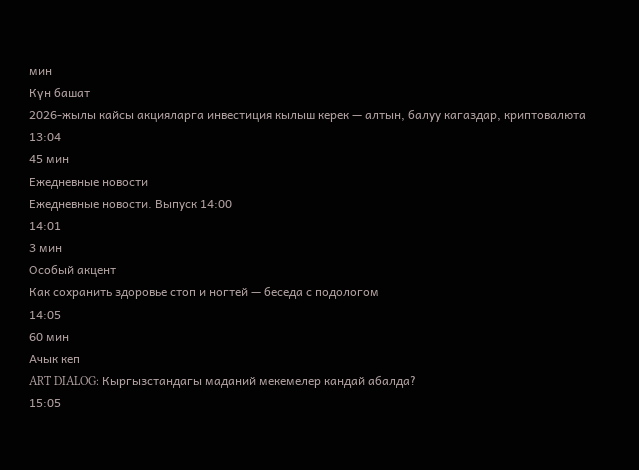мин
Күн башат
2026-жылы кайсы акцияларга инвестиция кылыш керек — алтын, балуу кагаздар, криптовалюта
13:04
45 мин
Ежедневные новости
Ежедневные новости. Выпуск 14:00
14:01
3 мин
Особый акцент
Как сохранить здоровье стоп и ногтей — беседа с подологом
14:05
60 мин
Ачык кеп
ART DIALOG: Кыргызстандагы маданий мекемелер кандай абалда?
15:05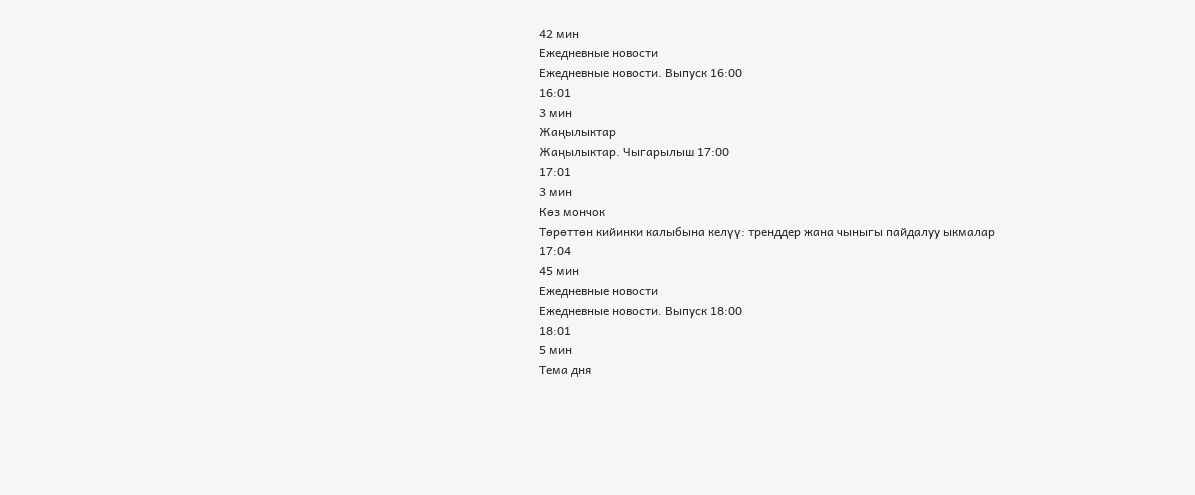42 мин
Ежедневные новости
Ежедневные новости. Выпуск 16:00
16:01
3 мин
Жаңылыктар
Жаңылыктар. Чыгарылыш 17:00
17:01
3 мин
Көз мончок
Төрөттөн кийинки калыбына келүү: тренддер жана чыныгы пайдалуу ыкмалар
17:04
45 мин
Ежедневные новости
Ежедневные новости. Выпуск 18:00
18:01
5 мин
Тема дня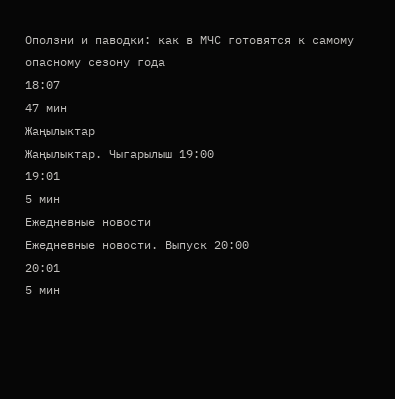Оползни и паводки: как в МЧС готовятся к самому опасному сезону года
18:07
47 мин
Жаңылыктар
Жаңылыктар. Чыгарылыш 19:00
19:01
5 мин
Ежедневные новости
Ежедневные новости. Выпуск 20:00
20:01
5 мин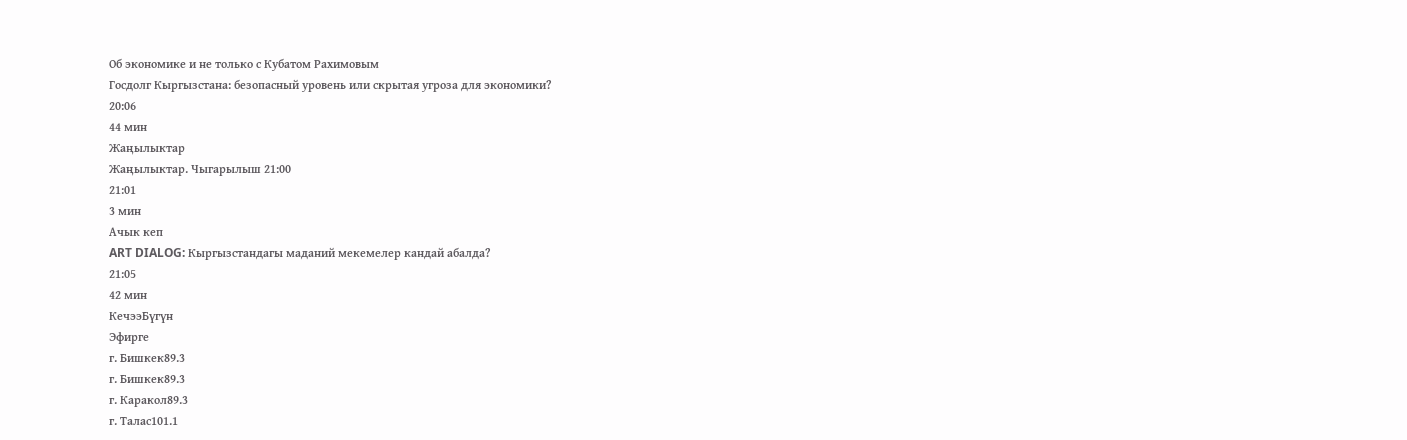Об экономике и не только с Кубатом Рахимовым
Госдолг Кыргызстана: безопасный уровень или скрытая угроза для экономики?
20:06
44 мин
Жаңылыктар
Жаңылыктар. Чыгарылыш 21:00
21:01
3 мин
Ачык кеп
ART DIALOG: Кыргызстандагы маданий мекемелер кандай абалда?
21:05
42 мин
КечээБүгүн
Эфирге
г. Бишкек89.3
г. Бишкек89.3
г. Каракол89.3
г. Талас101.1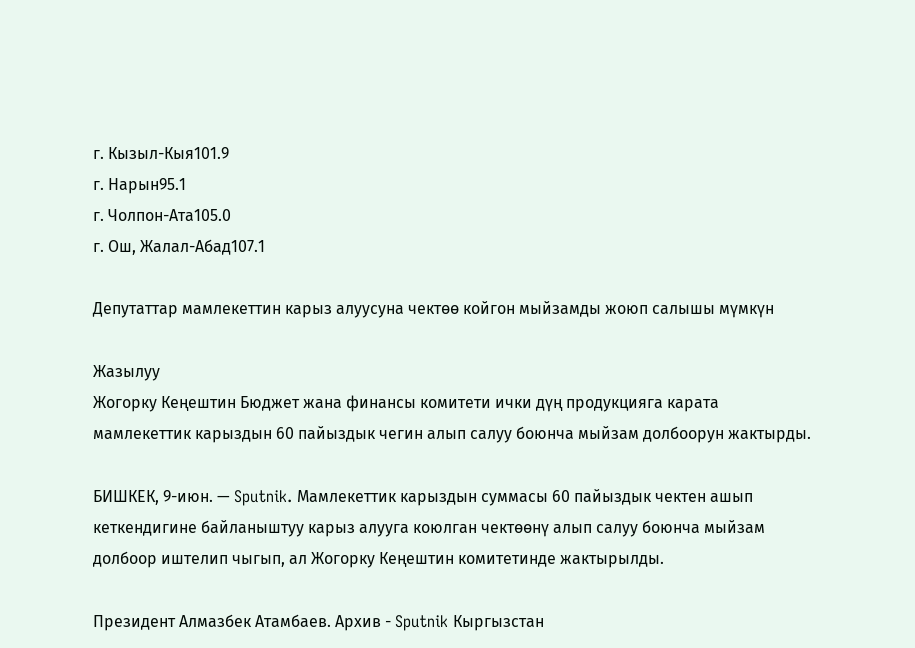г. Кызыл-Кыя101.9
г. Нарын95.1
г. Чолпон-Ата105.0
г. Ош, Жалал-Абад107.1

Депутаттар мамлекеттин карыз алуусуна чектөө койгон мыйзамды жоюп салышы мүмкүн

Жазылуу
Жогорку Кеңештин Бюджет жана финансы комитети ички дүң продукцияга карата мамлекеттик карыздын 60 пайыздык чегин алып салуу боюнча мыйзам долбоорун жактырды.

БИШКЕК, 9-июн. — Sputnik. Мамлекеттик карыздын суммасы 60 пайыздык чектен ашып кеткендигине байланыштуу карыз алууга коюлган чектөөнү алып салуу боюнча мыйзам долбоор иштелип чыгып, ал Жогорку Кеңештин комитетинде жактырылды.

Президент Алмазбек Атамбаев. Архив - Sputnik Кыргызстан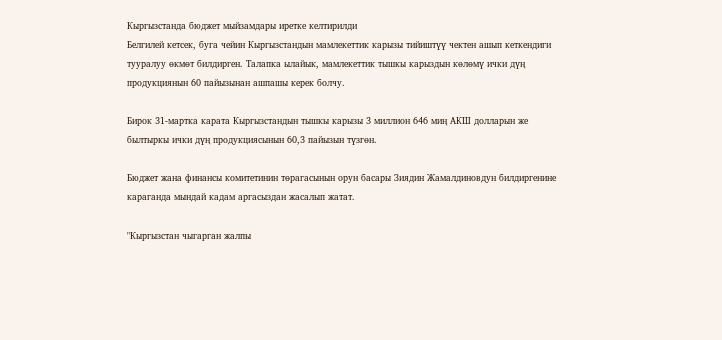Кыргызстанда бюджет мыйзамдары иретке келтирилди
Белгилей кетсек, буга чейин Кыргызстандын мамлекеттик карызы тийиштүү чектен ашып кеткендиги тууралуу өкмөт билдирген. Талапка ылайык, мамлекеттик тышкы карыздын көлөмү ички дүң продукциянын 60 пайызынан ашпашы керек болчу.

Бирок 31-мартка карата Кыргызстандын тышкы карызы 3 миллион 646 миң АКШ долларын же былтыркы ички дүң продукциясынын 60,3 пайызын түзгөн.

Бюджет жана финансы комитетинин төрагасынын орун басары Зиядин Жамалдиновдун билдиргенине караганда мындай кадам аргасыздан жасалып жатат.

"Кыргызстан чыгарган жалпы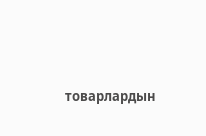товарлардын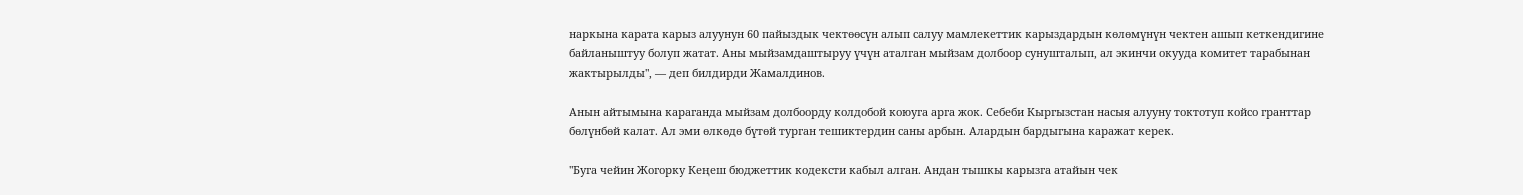наркына карата карыз алуунун 60 пайыздык чектөөсүн алып салуу мамлекеттик карыздардын көлөмүнүн чектен ашып кеткендигине байланыштуу болуп жатат. Аны мыйзамдаштыруу үчүн аталган мыйзам долбоор сунушталып, ал экинчи окууда комитет тарабынан жактырылды", — деп билдирди Жамалдинов.

Анын айтымына караганда мыйзам долбоорду колдобой коюуга арга жок. Себеби Кыргызстан насыя алууну токтотуп койсо гранттар бөлүнбөй калат. Ал эми өлкөдө бүтөй турган тешиктердин саны арбын. Алардын бардыгына каражат керек.

"Буга чейин Жогорку Кеңеш бюджеттик кодексти кабыл алган. Андан тышкы карызга атайын чек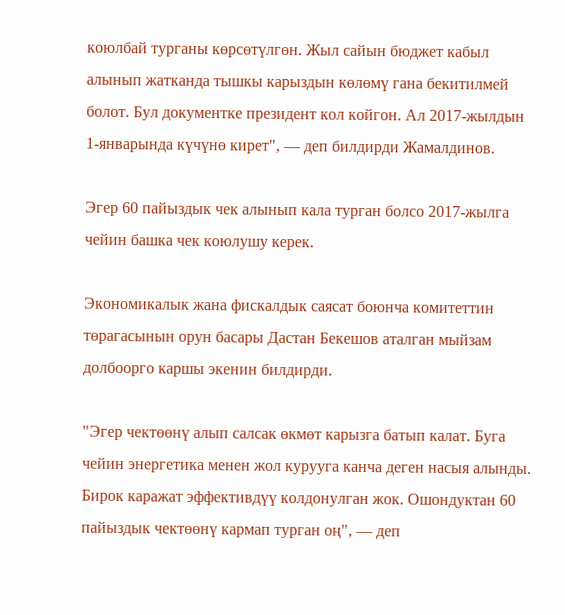коюлбай турганы көрсөтүлгөн. Жыл сайын бюджет кабыл алынып жатканда тышкы карыздын көлөмү гана бекитилмей болот. Бул документке президент кол койгон. Ал 2017-жылдын 1-январында күчүнө кирет", — деп билдирди Жамалдинов.

Эгер 60 пайыздык чек алынып кала турган болсо 2017-жылга чейин башка чек коюлушу керек.

Экономикалык жана фискалдык саясат боюнча комитеттин төрагасынын орун басары Дастан Бекешов аталган мыйзам долбоорго каршы экенин билдирди.

"Эгер чектөөнү алып салсак өкмөт карызга батып калат. Буга чейин энергетика менен жол курууга канча деген насыя алынды. Бирок каражат эффективдүү колдонулган жок. Ошондуктан 60 пайыздык чектөөнү кармап турган оң", — деп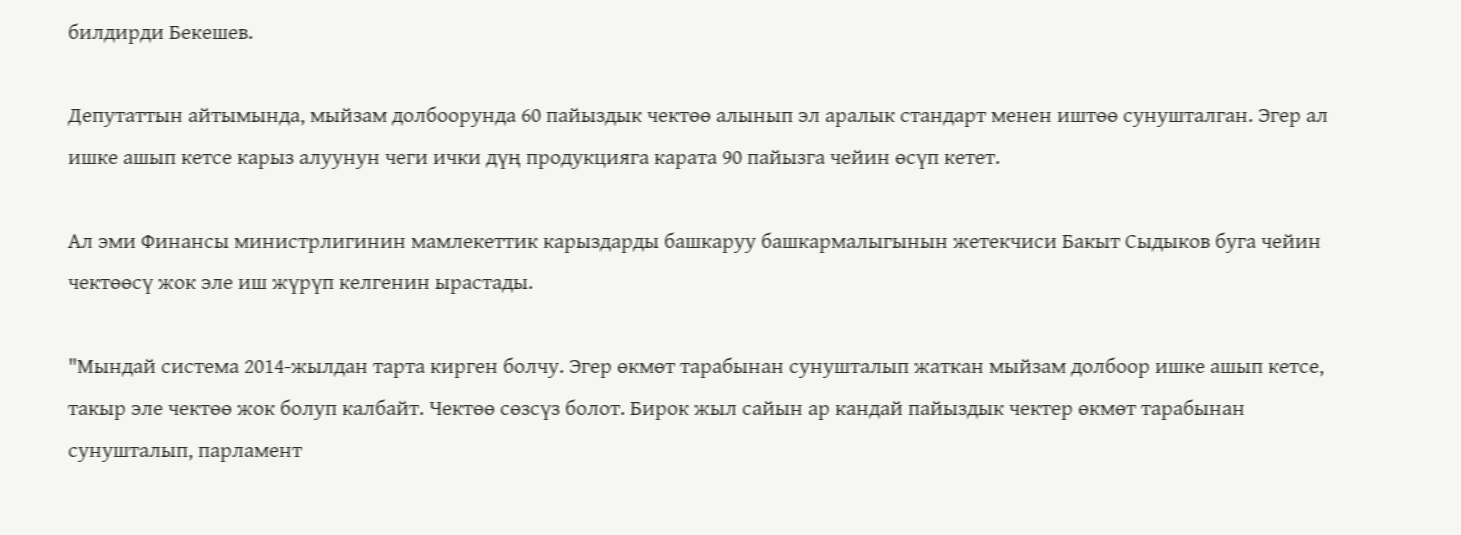билдирди Бекешев.

Депутаттын айтымында, мыйзам долбоорунда 60 пайыздык чектөө алынып эл аралык стандарт менен иштөө сунушталган. Эгер ал ишке ашып кетсе карыз алуунун чеги ички дүң продукцияга карата 90 пайызга чейин өсүп кетет.

Ал эми Финансы министрлигинин мамлекеттик карыздарды башкаруу башкармалыгынын жетекчиси Бакыт Сыдыков буга чейин чектөөсү жок эле иш жүрүп келгенин ырастады.

"Мындай система 2014-жылдан тарта кирген болчу. Эгер өкмөт тарабынан сунушталып жаткан мыйзам долбоор ишке ашып кетсе, такыр эле чектөө жок болуп калбайт. Чектөө сөзсүз болот. Бирок жыл сайын ар кандай пайыздык чектер өкмөт тарабынан сунушталып, парламент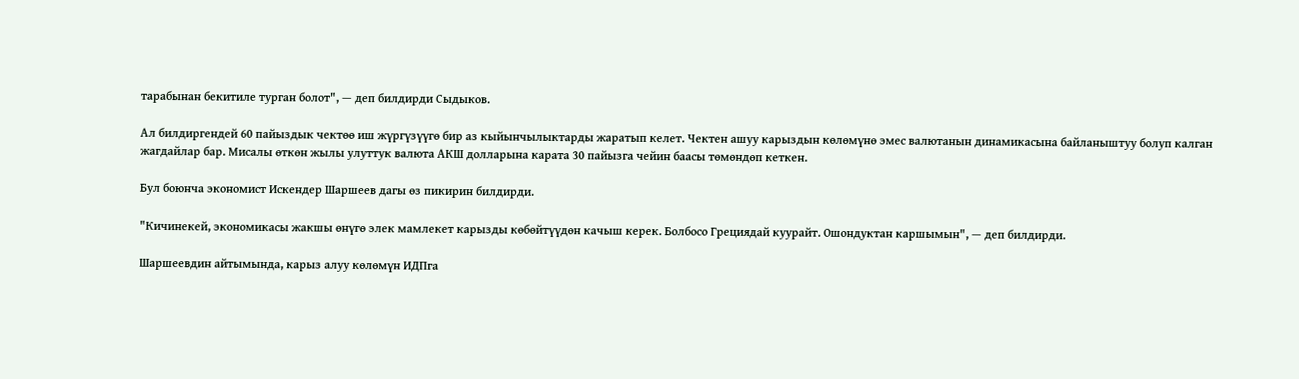тарабынан бекитиле турган болот", — деп билдирди Сыдыков.

Ал билдиргендей 60 пайыздык чектөө иш жүргүзүүгө бир аз кыйынчылыктарды жаратып келет. Чектен ашуу карыздын көлөмүнө эмес валютанын динамикасына байланыштуу болуп калган жагдайлар бар. Мисалы өткөн жылы улуттук валюта АКШ долларына карата 30 пайызга чейин баасы төмөндөп кеткен.

Бул боюнча экономист Искендер Шаршеев дагы өз пикирин билдирди.

"Кичинекей, экономикасы жакшы өнүгө элек мамлекет карызды көбөйтүүдөн качыш керек. Болбосо Грециядай куурайт. Ошондуктан каршымын", — деп билдирди.

Шаршеевдин айтымында, карыз алуу көлөмүн ИДПга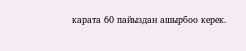карата 60 пайыздан ашырбоо керек.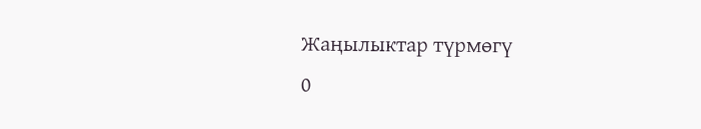Жаңылыктар түрмөгү
0